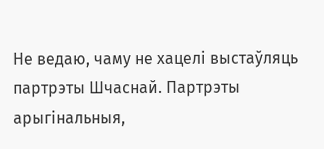Не ведаю, чаму не хацелі выстаўляць партрэты Шчаснай. Партрэты арыгінальныя,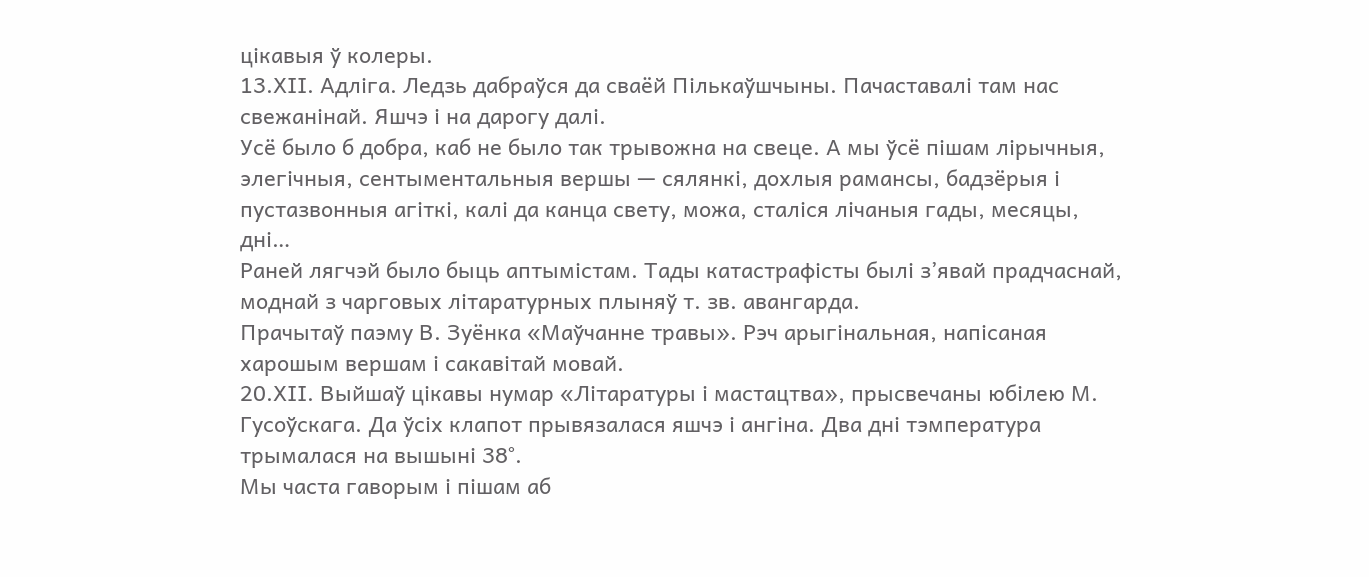цікавыя ў колеры.
13.ХІІ. Адліга. Ледзь дабраўся да сваёй Пількаўшчыны. Пачаставалі там нас свежанінай. Яшчэ і на дарогу далі.
Усё было б добра, каб не было так трывожна на свеце. А мы ўсё пішам лірычныя, элегічныя, сентыментальныя вершы — сялянкі, дохлыя рамансы, бадзёрыя і пустазвонныя агіткі, калі да канца свету, можа, сталіся лічаныя гады, месяцы, дні…
Раней лягчэй было быць аптымістам. Тады катастрафісты былі з’явай прадчаснай, моднай з чарговых літаратурных плыняў т. зв. авангарда.
Прачытаў паэму В. Зуёнка «Маўчанне травы». Рэч арыгінальная, напісаная харошым вершам і сакавітай мовай.
20.ХІІ. Выйшаў цікавы нумар «Літаратуры і мастацтва», прысвечаны юбілею М. Гусоўскага. Да ўсіх клапот прывязалася яшчэ і ангіна. Два дні тэмпература трымалася на вышыні 38°.
Мы часта гаворым і пішам аб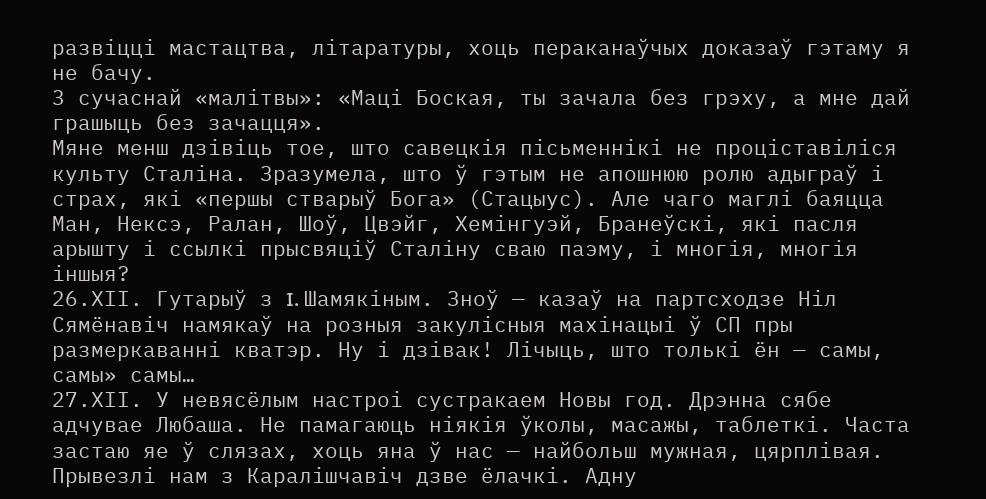развіцці мастацтва, літаратуры, хоць пераканаўчых доказаў гэтаму я не бачу.
3 сучаснай «малітвы»: «Маці Боская, ты зачала без грэху, а мне дай грашыць без зачацця».
Мяне менш дзівіць тое, што савецкія пісьменнікі не проціставіліся культу Сталіна. Зразумела, што ў гэтым не апошнюю ролю адыграў і страх, які «першы стварыў Бога» (Стацыус). Але чаго маглі баяцца Ман, Нексэ, Ралан, Шоў, Цвэйг, Хемінгуэй, Бранеўскі, які пасля арышту і ссылкі прысвяціў Сталіну сваю паэму, і многія, многія іншыя?
26.ХІІ. Гутарыў з I. Шамякіным. Зноў — казаў на партсходзе Ніл Сямёнавіч намякаў на розныя закулісныя махінацыі ў СП пры размеркаванні кватэр. Ну і дзівак! Лічыць, што толькі ён — самы, самы» самы…
27.ХІІ. У невясёлым настроі сустракаем Новы год. Дрэнна сябе адчувае Любаша. Не памагаюць ніякія ўколы, масажы, таблеткі. Часта застаю яе ў слязах, хоць яна ў нас — найбольш мужная, цярплівая. Прывезлі нам з Каралішчавіч дзве ёлачкі. Адну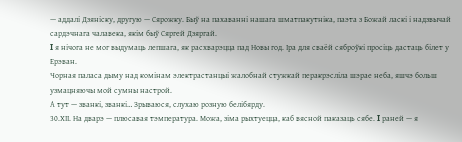— аддалі Дзяніску, другую — Сярожку. Быў на пахаванні нашага шматпакутніка, паэта з Божай ласкі і надзвычай сардэчнага чалавека, якім быў Сяргей Дзяргай.
I я нічога не мог выдумаць лепшага, як расхварэцца пад Новы год. Іра для сваёй сяброўкі просіць дастаць білет у Ерэван.
Чорная паласа дыму над комінам электрастанцыі жалобнай стужкай перакрэсліла шэрае неба, яшчэ больш узмацняючы мой сумны настрой.
А тут — званкі, званкі… Зрываюся, слухаю розную белібярду.
30.ХІІ. На дварэ — плюсавая тэмпература. Можа, зіма рыхтуецца, каб вясной паказаць сябе. I раней — я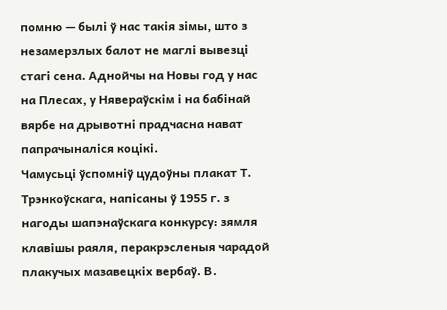помню — былі ў нас такія зімы, што з незамерзлых балот не маглі вывезці стагі сена. Аднойчы на Новы год у нас на Плесах, у Нявераўскім і на бабінай вярбе на дрывотні прадчасна нават папрачыналіся коцікі.
Чамусьці ўспомніў цудоўны плакат Т. Трэнкоўскага, напісаны ў 1955 г. з нагоды шапэнаўскага конкурсу: зямля клавішы раяля, перакрэсленыя чарадой плакучых мазавецкіх вербаў. В.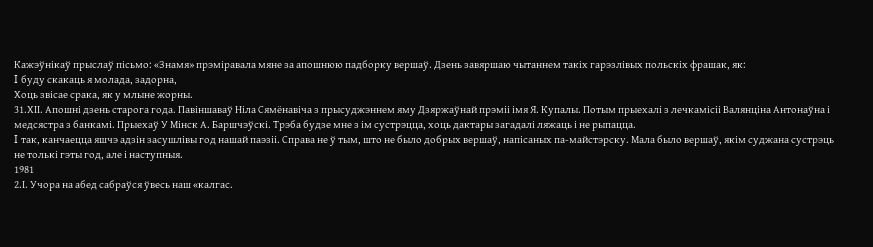Кажэўнікаў прыслаў пісьмо: «Знамя» прэміравала мяне за апошнюю падборку вершаў. Дзень завяршаю чытаннем такіх гарэзлівых польскіх фрашак, як:
I буду скакаць я молада, задорна,
Хоць звісае срака, як у млыне жорны.
31.ХІІ. Апошні дзень старога года. Павіншаваў Ніла Сямёнавіча з прысуджэннем яму Дзяржаўнай прэміі імя Я. Купалы. Потым прыехалі з лечкамісіі Валянціна Антонаўна і медсястра з банкамі. Прыехаў У Мінск А. Баршчэўскі. Трэба будзе мне з ім сустрэцца, хоць дактары загадалі ляжаць і не рыпацца.
I так, канчаецца яшчэ адзін засушлівы год нашай паэзіі. Справа не ў тым, што не было добрых вершаў, напісаных па-майстэрску. Мала было вершаў, якім суджана сустрэць не толькі гэты год, але і наступныя.
1981
2.І. Учора на абед сабраўся ўвесь наш «калгас.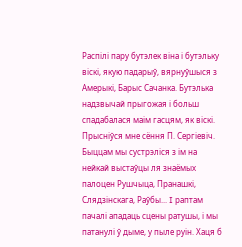Распілі пару бутэлек віна і бутэльку віскі, якую падарыў, вярнуўшыся з Амерыкі, Барыс Сачанка. Бутэлька надзвычай прыгожая і больш спадабалася маім гасцям, як віскі.
Прысніўся мне сёння П. Сергіевіч. Быццам мы сустрэліся з ім на нейкай выстаўцы ля знаёмых палоцен Рушчыца, Пранашкі, Слядзінскага, Раўбы... I раптам пачалі ападаць сцены ратушы, і мы патанулі ў дыме, у пыле руін. Хаця б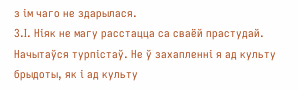з ім чаго не здарылася.
3.І. Ніяк не магу расстацца са сваёй прастудай. Начытаўся турпістаў. Не ў захапленні я ад культу брыдоты, як і ад культу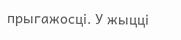прыгажосці. У жыцці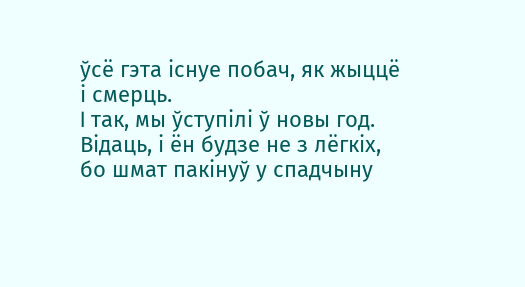ўсё гэта існуе побач, як жыццё і смерць.
I так, мы ўступілі ў новы год. Відаць, і ён будзе не з лёгкіх, бо шмат пакінуў у спадчыну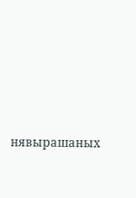нявырашаных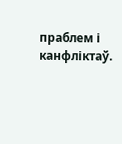праблем і канфліктаў.